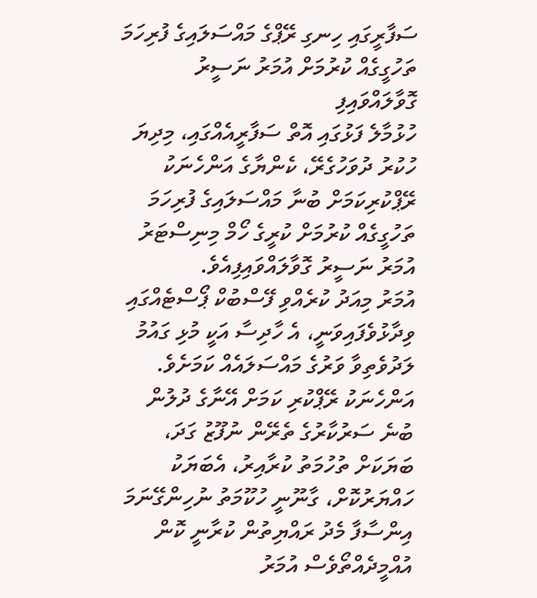ސަފާރީގައި ހިނގި ރޭޕްގެ މައްސަލައިގެ ފުރިހަމަ ތަހުގީގެއް ކުރުމަށް އުމަރު ނަސީރު ގޮވާލައްވައިފި
ހުޅުމާލެ ފަޅުގައި އޮތް ސަފާރީއެއްގައި، މިދިޔަ ހުކުރު ދުވަހުގެރޭ، ކެންޔާގެ އަންހެނަކު ރޭޕްކުރިކަމަށް ބުނާ މައްސަލައިގެ ފުރިހަމަ ތަހުގީގެއް ކުރުމަށް ކުރީގެ ހޯމް މިނިސްޓަރު އުމަރު ނަސީރު ގޮވާލައްވައިފިއެވެ.
އުމަރު މިއަދު ކުރެއްވި ފޭސްބުކް ޕޯސްޓެއްގައި ވިދާޅުވެފައިވަނީ، އެ ހާދިސާ އަކީ މުޅި ގައުމު ލަދުވެތިވާ ވަރުގެ މައްސަލައެއް ކަމަށެވެ.
އަންހެނަކު ރޭޕްކުރި ކަމަށް އޭނާގެ ދުލުން ބުނެ ސަރުކާރުގެ ތެރޭން ނުފޫޒު ގަދަ، ބަޔަކަށް ތުހުމަތު ކުރާއިރު، އެބަޔަކު ހައްޔަރުކޮށް، ގާނޫނީ ހުކޫމަތު ނުހިންގޭނަމަ އިންސާފާ މެދު ރައްޔިތުން ކުރާނީ ކޮން އުއްމީދެއްތޯވެސް އުމަރު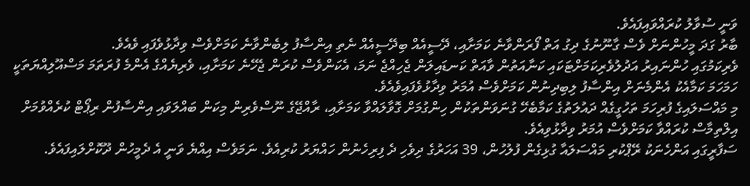ވަނީ ސުވާލު ކުރައްވައިފައެވެ.
ބާރު ގަދަ މީހުންނަށް ވެސް ގާނޫނުގެ ދިގު އަތް ފޯރަންވާނެ ކަމަށާއި، ދޭސީއެއް ބިދޭސީއެއް ނެތި އިންސާފު ލިބެންވާނެ ކަމަށްވެސް ވިދާޅުވެފައި ވެއެވެ.
ވެރިކަމުގައި ހުންނައިރު އަދުލުވެރިކަމަށްޓަކައި ކަނާއަތުން ވާއަތް ކަނޑައިލަން ޖެހިއްޖެ ނަމަ، އެކަންވެސް ކުރަން ޖެހޭނެ ކަމަށާއި، ވެރިޔެއްގެ އެންމެ ފުރަތަމަ މަސްއޫލިއްޔަތަކީ ހަމަހަމަ ކަމާއެކު އެންމެނަށް އިންސާފު ލިބިދިނުން ކަމަށްވެސް އުމަރު ވިދާޅުވެފައިވެއެވެ.
މި މައްސަލައިގެ ފުރިހަމަ ތަހުގީގެއް ދައުލަތުގެ ކަމާބެހޭ ގުނަވަންތަކުން ހިންގުމަށް ގޮވާލައްވާ ކަމަށާއި، ރާއްޖޭގެ ނޫސްވެރިން މިކަން ބައްލަވައި އިންސާފުން ރިޕޯޓް ކުރެއްވުމަށް އިލްތިމާސް ކުރައްވާ ކަމަށްވެސް އުމަރު ވިދާޅުވިއެވެ.
ސަފާރީގައި އަންހެނަކު ރޭޕްކުރި މައްސަލައާ ގުޅިގެން ފުލުހުން، 39 އަހަރުގެ ދިވެހި ދެ ފިރިހެނުން ހައްޔަރު ކުރިއެވެ. ނަމަވެސް އިއްޔެ ވަނީ އެ ދެމީހުން ދޫކޮށްލައިފައެވެ.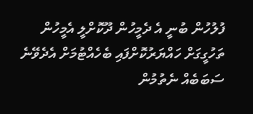ފުލުހުން ބުނީ އެ ދެމީހުން ދޫކޮށްލީ އެމީހުން ތަހުގީގަށް ހައްޔަރުކޮށްފައި ބެހެއްޓުމަށް އެދެވޭނެ ސަބަބެއް ނެތުމުން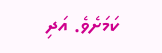ކަމަށެވެ. އަދި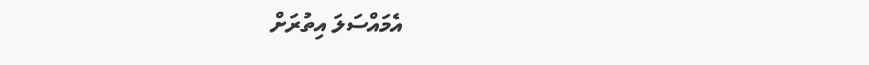އެމައްސަލަ އިތުރަށް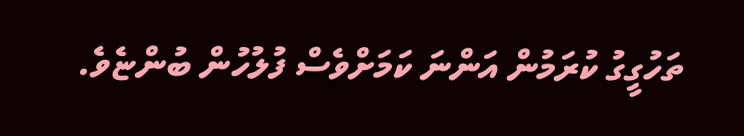ތަހުގީގު ކުރަމުން އަންނަ ކަމަށްވެސް ފުލުހުން ބުންޏެވެ.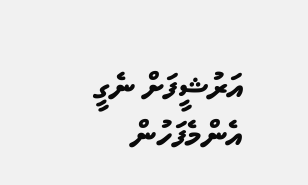އަރުޝީފަށް ނެގީ
އެންމެފަހުން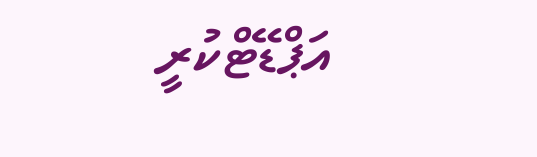އަޕްޑޭޓްކުރީ